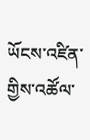ཡོངས་འཛིན་གྱིས་འཚོལ་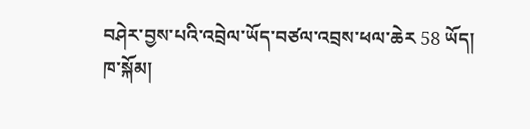བཤེར་བྱས་པའི་འབྲེལ་ཡོད་བཙལ་འབྲས་ཕལ་ཆེར 58 ཡོད།
ཁ་སྐོམ།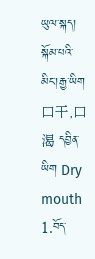ཡུལ་སྐད། སྐོམ་པའི་མིང་།རྒྱ་ཡིག 口干,口渴 དབྱིན་ཡིག Dry mouth 1.བོད་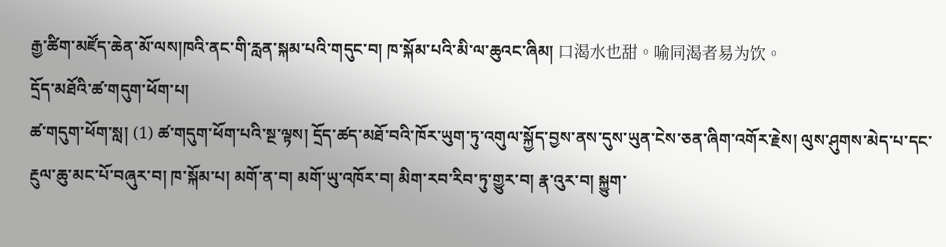རྒྱ་ཚིག་མཛོད་ཆེན་མོ་ལས།ཁའི་ནང་གི་རླན་སྐམ་པའི་གདུང་བ། ཁ་སྐོམ་པའི་མི་ལ་ཆུའང་ཞིམ། 口渴水也甜。喻同渴者易为饮。
དྲོད་མཐོའི་ཚ་གདུག་ཕོག་པ།
ཚ་གདུག་ཕོག་སླ། (1) ཚ་གདུག་ཕོག་པའི་སྔ་ལྟས། དྲོད་ཚད་མཐོ་བའི་ཁོར་ཡུག་ཏུ་འགུལ་སྐྱོད་བྱས་ནས་དུས་ཡུན་ངེས་ཅན་ཞིག་འགོར་རྗེས། ལུས་ཤུགས་མེད་པ་དང་རྔུལ་ཆུ་མང་པོ་བཞུར་བ། ཁ་སྐོམ་པ། མགོ་ན་བ། མགོ་ཡུ་འཁོར་བ། མིག་རབ་རིབ་ཏུ་གྱུར་བ། རྣ་འུར་བ། སྐྱུག་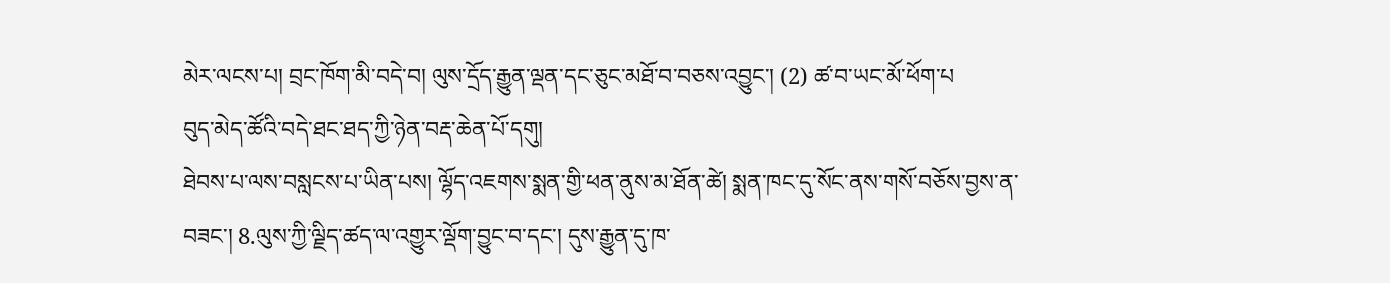མེར་ལངས་པ། བྲང་ཁོག་མི་བདེ་བ། ལུས་དྲོད་རྒྱུན་ལྡན་དང་ཅུང་མཐོ་བ་བཅས་འབྱུང་། (2) ཚ་བ་ཡང་མོ་ཕོག་པ
བུད་མེད་ཚོའི་བདེ་ཐང་ཐད་ཀྱི་ཉེན་བརྡ་ཆེན་པོ་དགུ།
ཐེབས་པ་ལས་བསླངས་པ་ཡིན་པས། ལྷོད་འཇགས་སྨན་གྱི་ཕན་ནུས་མ་ཐོན་ཚེ། སྨན་ཁང་དུ་སོང་ནས་གསོ་བཅོས་བྱས་ན་བཟང་། 8.ལུས་ཀྱི་ལྗིད་ཚད་ལ་འགྱུར་ལྡོག་བྱུང་བ་དང་། དུས་རྒྱུན་དུ་ཁ་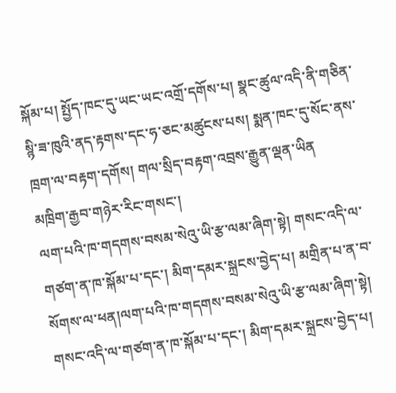སྐོམ་པ། སྤྱོད་ཁང་དུ་ཡང་ཡང་འགྲོ་དགོས་པ། སྣང་ཚུལ་འདི་ནི་གཅིན་སྙི་ཟ་ཁུའི་ནད་རྟགས་དང་ཧ་ཅང་མཚུངས་པས། སྨན་ཁང་དུ་སོང་ནས་ཁྲག་ལ་བརྟག་དགོས། གལ་སྲིད་བརྟག་འབྲས་རྒྱུན་ལྡན་ཡིན
མཁྲིག་རྒྱབ་གཉེར་རིང་གསང་།
ལག་པའི་ཁ་གདགས་བསམ་སེའུ་ཡི་རྩ་ལམ་ཞིག་སྟེ། གསང་འདི་ལ་གཙག་ན་ཁ་སྐོམ་པ་དང་། མིག་དམར་སྐྲངས་བྱེད་པ། མགྲིན་པ་ན་བ་སོགས་ལ་ཕན།ལག་པའི་ཁ་གདགས་བསམ་སེའུ་ཡི་རྩ་ལམ་ཞིག་སྟེ། གསང་འདི་ལ་གཙག་ན་ཁ་སྐོམ་པ་དང་། མིག་དམར་སྐྲངས་བྱེད་པ།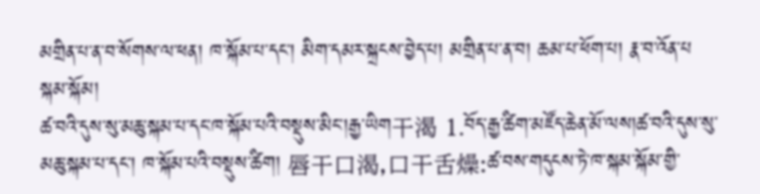མགྲིན་པ་ན་བ་སོགས་ལ་ཕན། ཁ་སྐོམ་པ་དང་། མིག་དམར་སྐྲངས་བྱེད་པ། མགྲིན་པ་ན་བ། ཆམ་པ་ཕོག་པ། རྣ་བ་འོན་པ
སྐམ་སྐོམ།
ཚ་བའི་དུས་སུ་མཆུ་སྐམ་པ་དང་ཁ་སྐོམ་པའི་བསྡུས་མིང་།རྒྱ་ཡིག干渴 1.བོད་རྒྱ་ཚིག་མཛོད་ཆེན་མོ་ལས།ཚ་བའི་དུས་སུ་མཆུ་སྐམ་པ་དང་། ཁ་སྐོམ་པའི་བསྡུས་ཚིག། 唇干口渴,口干舌燥:ཚ་བས་གདུངས་ཏེ་ཁ་སྐམ་སྐོམ་གྱི་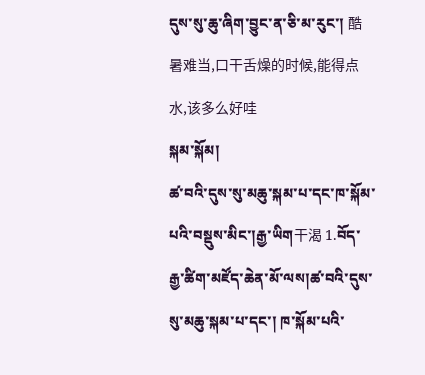དུས་སུ་ཆུ་ཞིག་བྱུང་ན་ཅི་མ་རུང་། 酷暑难当,口干舌燥的时候,能得点水,该多么好哇
སྐམ་སྐོམ།
ཚ་བའི་དུས་སུ་མཆུ་སྐམ་པ་དང་ཁ་སྐོམ་པའི་བསྡུས་མིང་།རྒྱ་ཡིག干渴 1.བོད་རྒྱ་ཚིག་མཛོད་ཆེན་མོ་ལས།ཚ་བའི་དུས་སུ་མཆུ་སྐམ་པ་དང་། ཁ་སྐོམ་པའི་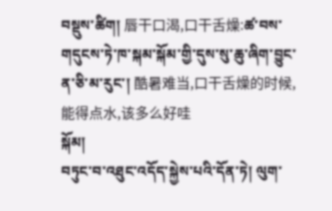བསྡུས་ཚིག། 唇干口渴,口干舌燥:ཚ་བས་གདུངས་ཏེ་ཁ་སྐམ་སྐོམ་གྱི་དུས་སུ་ཆུ་ཞིག་བྱུང་ན་ཅི་མ་རུང་། 酷暑难当,口干舌燥的时候,能得点水,该多么好哇
སྐོམ།
བཏུང་བ་འཐུང་འདོད་སྐྱེས་པའི་དོན་ཏེ། ལུག་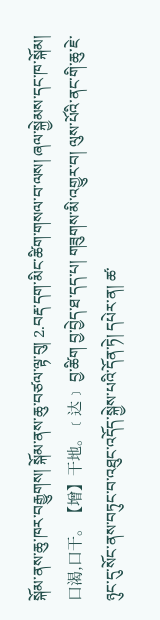སྐོམ་ནས་ཆུ་ཁར་བརྒྱུགས། སྐོམ་ནས་ཆུ་བཙལ་ལྟ་བུ། 2.བརྡ་དག་མིང་ཚིག་གསལ་བ་ལས། ཞལ་སྐྱེམས་དང་ཁ་སྐོམ། 口渴,口干。【增】干地。﹝达﹞ བྱ་ཚིག བྱ་བྱེད་ཐ་དད་པ། གཟུགས་མི་འགྱུར་བ། ལུས་པོའི་ནང་གི་ཆུ་ཇེ་ཉུང་དུ་སོང་ནས་བཏུང་བ་འཐུང་འདོད་སྐྱེས་པའི་དོན་ཏེ། དཔེར་ན། ཚ་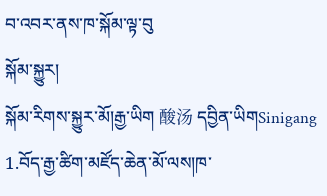བ་འབར་ནས་ཁ་སྐོམ་ལྟ་བུ
སྐོམ་སྐྱུར།
སྐོམ་རིགས་སྐྱུར་མོ།རྒྱ་ཡིག 酸汤 དབྱིན་ཡིགSinigang 1.བོད་རྒྱ་ཚིག་མཛོད་ཆེན་མོ་ལས།ཁ་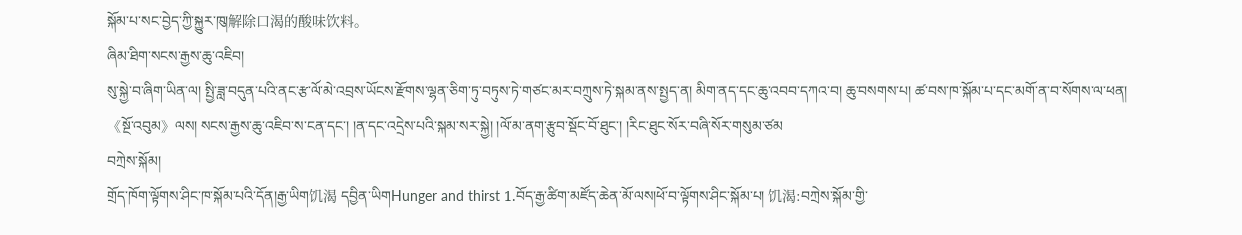སྐོམ་པ་སང་བྱེད་ཀྱི་སྐྱུར་ཁུ།解除口渴的酸味饮料。
ཞིམ་ཐིག་སངས་རྒྱས་ཆུ་འཇིབ།
སུ་སྐྱེ་བ་ཞིག་ཡིན་ལ། སྤྱི་ཟླ་བདུན་པའི་ནང་རྩ་ལོ་མེ་འབྲས་ཡོངས་རྫོགས་ལྷན་ཅིག་ཏུ་བཏུས་ཏེ་གཙང་མར་བཀྲུས་ཏེ་སྐམ་ནས་སྤྱད་ན། མིག་ནད་དང་ཆུ་འབབ་དཀའ་བ། ཆུ་བསགས་པ། ཚ་བས་ཁ་སྐོམ་པ་དང་མགོ་ན་བ་སོགས་ལ་ཕན།《སྔོ་འབུམ》ལས། སངས་རྒྱས་ཆུ་འཇིབ་ས་ངན་དང་། །ན་དང་འདྲེས་པའི་སྐམ་སར་སྐྱེ། །ལོ་མ་ནག་རྩུབ་སྡོང་བོ་ཐུང་། །རིང་ཐུང་སོར་བཞི་སོར་གསུམ་ཙམ
བཀྲེས་སྐོམ།
གྲོད་ཁོག་ལྟོགས་ཤིང་ཁ་སྐོམ་པའི་དོན།རྒྱ་ཡིག饥渴 དབྱིན་ཡིགHunger and thirst 1.བོད་རྒྱ་ཚིག་མཛོད་ཆེན་མོ་ལས།ཕོ་བ་ལྟོགས་ཤིང་སྐོམ་པ། 饥渴:བཀྲེས་སྐོམ་གྱི་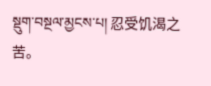སྡུག་བསྔལ་མྱངས་པ། 忍受饥渴之苦。